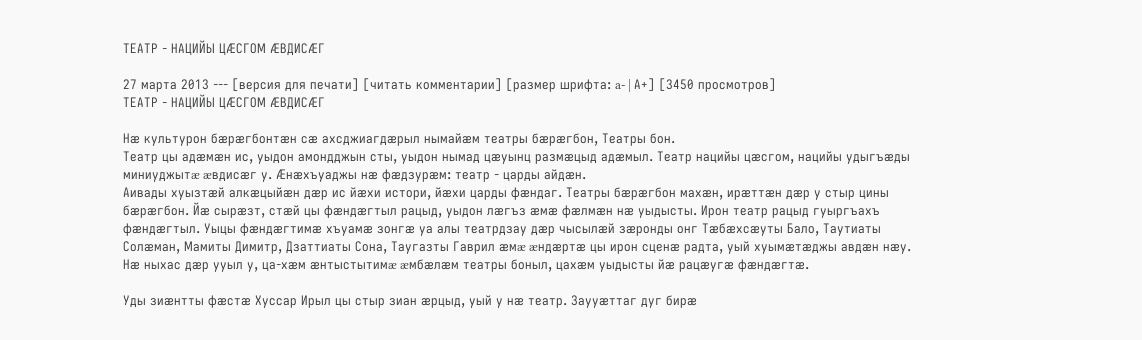ТЕАТР - НАЦИЙЫ ЦÆСГОМ ÆВДИСÆГ

27 марта 2013 --- [версия для печати] [читать комментарии] [размер шрифта: a- | А+] [3450 просмотров]
ТЕАТР - НАЦИЙЫ ЦÆСГОМ ÆВДИСÆГ

Нæ культурон бæрæгбонтæн сæ ахсджиагдæрыл нымайæм театры бæрæгбон, Театры бон.
Театр цы адæмæн ис, уыдон амондджын сты, уыдон нымад цæуынц размæцыд адæмыл. Театр нацийы цæсгом, нацийы удыгъæды миниуджытæ æвдисæг у. Æнæхъуаджы нæ фæдзурæм: театр - царды айдæн.
Аивады хуызтæй алкæцыйæн дæр ис йæхи истори, йæхи царды фæндаг. Театры бæрæгбон махæн, ирæттæн дæр у стыр цины бæрæгбон. Йæ сырæзт, стæй цы фæндæгтыл рацыд, уыдон лæгъз æмæ фæлмæн нæ уыдысты. Ирон театр рацыд гуыргъахъ фæндæгтыл. Уыцы фæндæгтимæ хъуамæ зонгæ уа алы театрдзау дæр чысылæй зæронды онг Тæбæхсæуты Бало, Таутиаты Солæман, Мамиты Димитр, Дзаттиаты Сона, Таугазты Гаврил æмæ æндæртæ цы ирон сценæ радта, уый хуымæтæджы авдæн нæу. Нæ ныхас дæр ууыл у, ца-хæм æнтыстытимæ æмбæлæм театры боныл, цахæм уыдысты йæ рацæугæ фæндæгтæ.

Уды зиæнтты фæстæ Хуссар Ирыл цы стыр зиан æрцыд, уый у нæ театр. Заууæттаг дуг бирæ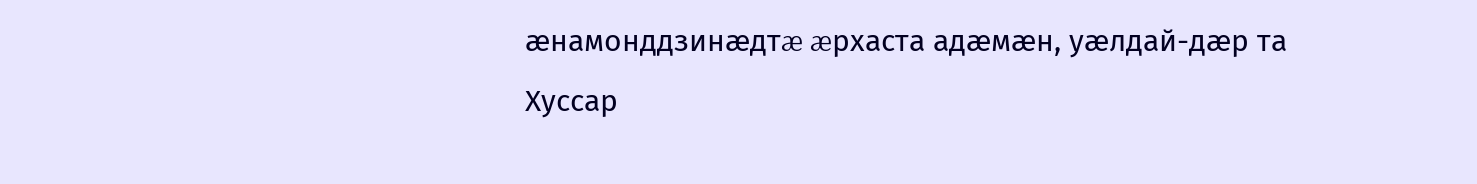æнамонддзинæдтæ æрхаста адæмæн, уæлдай-дæр та Хуссар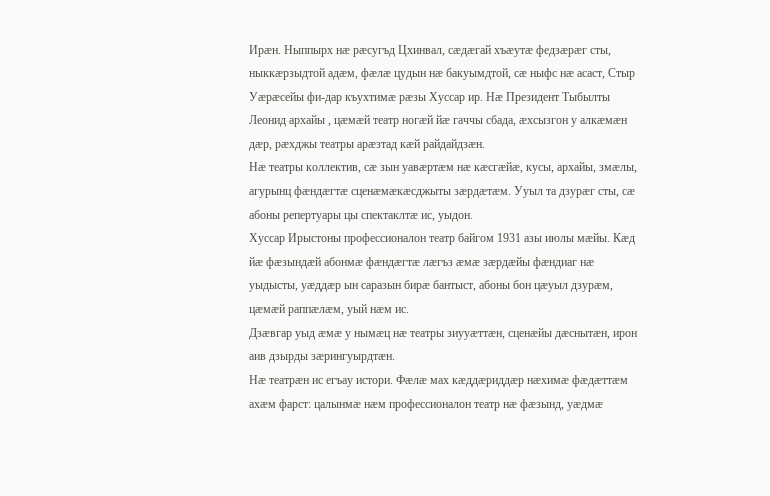Ирæн. Ныппырх нæ рæсугъд Цхинвал, сæдæгай хъæутæ федзæрæг сты, ныккæрзыдтой адæм, фæлæ цудын нæ бакуымдтой, сæ ныфс нæ асаст, Стыр Уæрæсейы фи-дар къухтимæ рæзы Хуссар ир. Нæ Президент Тыбылты Леонид архайы , цæмæй театр ногæй йæ гаччы сбада, æхсызгон у алкæмæн дæр, рæхджы театры арæзтад кæй райдайдзæн.
Нæ театры коллектив, сæ зын уавæртæм нæ кæсгæйæ, кусы, архайы, змæлы, агурынц фæндæгтæ сценæмæкæсджыты зæрдæтæм. Ууыл та дзурæг сты, сæ абоны репертуары цы спектаклтæ ис, уыдон.
Хуссар Ирыстоны профессионалон театр байгом 1931 азы июлы мæйы. Кæд йæ фæзындæй абонмæ фæндæгтæ лæгъз æмæ зæрдæйы фæндиаг нæ уыдысты, уæддæр ын саразын бирæ бантыст, абоны бон цæуыл дзурæм, цæмæй раппæлæм, уый нæм ис.
Дзæвгар уыд æмæ у нымæц нæ театры зиууæттæн, сценæйы дæснытæн, ирон аив дзырды зæрингуырдтæн.
Нæ театрæн ис егъау истори. Фæлæ мах кæддæриддæр нæхимæ фæдæттæм ахæм фарст: цалынмæ нæм профессионалон театр нæ фæзынд, уæдмæ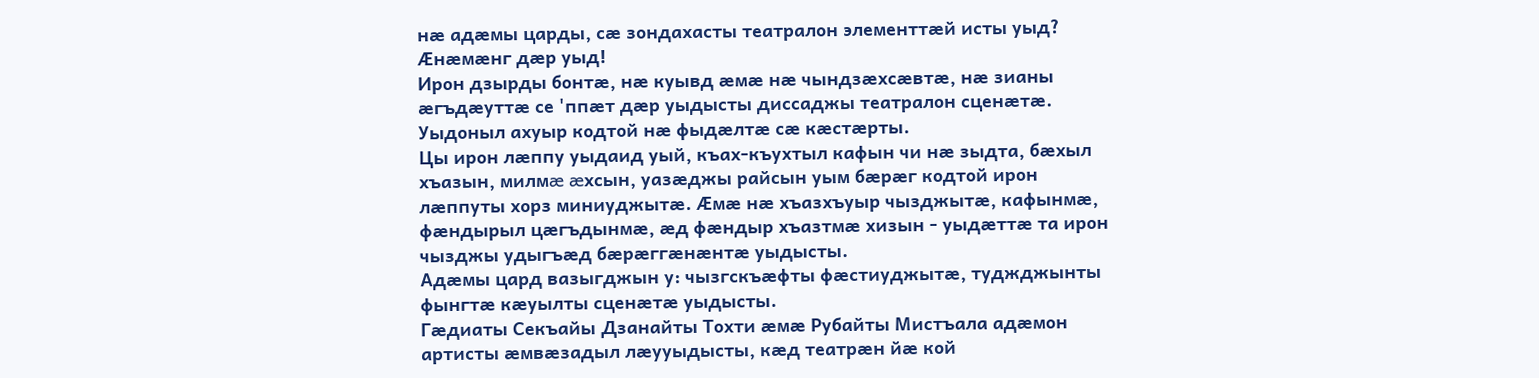нæ адæмы царды, сæ зондахасты театралон элементтæй исты уыд? Æнæмæнг дæр уыд!
Ирон дзырды бонтæ, нæ куывд æмæ нæ чындзæхсæвтæ, нæ зианы æгъдæуттæ се 'ппæт дæр уыдысты диссаджы театралон сценæтæ. Уыдоныл ахуыр кодтой нæ фыдæлтæ сæ кæстæрты.
Цы ирон лæппу уыдаид уый, къах-къухтыл кафын чи нæ зыдта, бæхыл хъазын, милмæ æхсын, уазæджы райсын уым бæрæг кодтой ирон лæппуты хорз миниуджытæ. Æмæ нæ хъазхъуыр чызджытæ, кафынмæ, фæндырыл цæгъдынмæ, æд фæндыр хъазтмæ хизын - уыдæттæ та ирон чызджы удыгъæд бæрæггæнæнтæ уыдысты.
Адæмы цард вазыгджын у: чызгскъæфты фæстиуджытæ, туджджынты фынгтæ кæуылты сценæтæ уыдысты.
Гæдиаты Секъайы Дзанайты Тохти æмæ Рубайты Мистъала адæмон артисты æмвæзадыл лæууыдысты, кæд театрæн йæ кой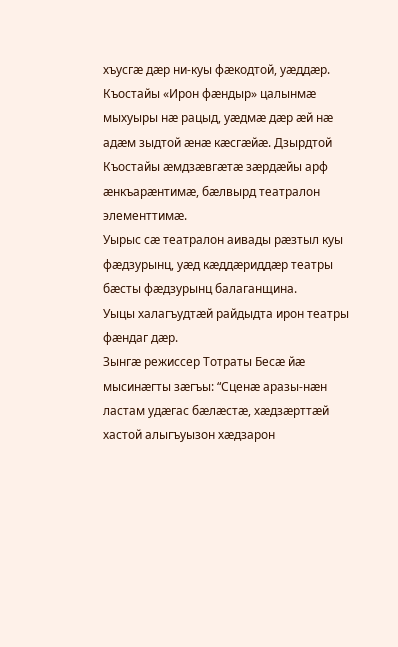хъусгæ дæр ни-куы фæкодтой, уæддæр.
Къостайы «Ирон фæндыр» цалынмæ мыхуыры нæ рацыд, уæдмæ дæр æй нæ адæм зыдтой æнæ кæсгæйæ. Дзырдтой Къостайы æмдзæвгæтæ зæрдæйы арф æнкъарæнтимæ, бæлвырд театралон элементтимæ.
Уырыс сæ театралон аивады рæзтыл куы фæдзурынц, уæд кæддæриддæр театры бæсты фæдзурынц балаганщина.
Уыцы халагъудтæй райдыдта ирон театры фæндаг дæр.
Зынгæ режиссер Тотраты Бесæ йæ мысинæгты зæгъы: “Сценæ аразы-нæн ластам удæгас бæлæстæ, хæдзæрттæй хастой алыгъуызон хæдзарон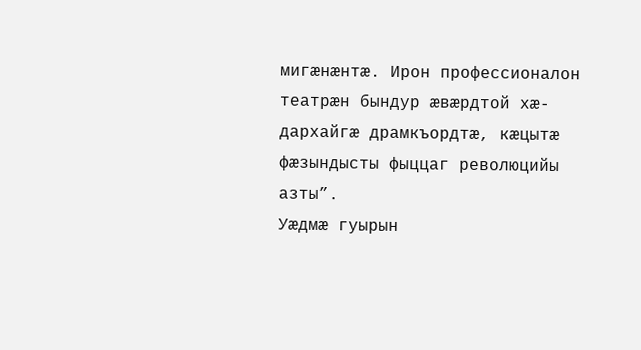мигæнæнтæ. Ирон профессионалон театрæн бындур æвæрдтой хæ-дархайгæ драмкъордтæ, кæцытæ фæзындысты фыццаг революцийы азты”.
Уæдмæ гуырын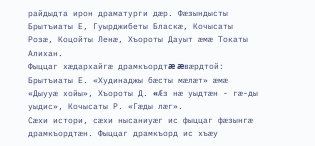райдыдта ирон драматурги дæр. Фæзындысты Брытъиаты Е, Гуырджибеты Бласкæ, Кочысаты Розæ, Коцойты Ленæ, Хъороты Дауыт æмæ Токаты Алихан.
Фыццаг хæдархайгæ драмкъордтæ æвæрдтой: Брытъиаты Е. «Худинаджы бæсты мæлæт» æмæ «Дыууæ хойы», Хъороты Д. «Æз нæ уыдтæн - гæ-ды уыдис», Кочысаты Р. «Гæды лæг».
Сæхи истори, сæхи нысаниуæг ис фыццаг фæзынгæ драмкъордтæн. Фыццаг драмкъорд ис хъæу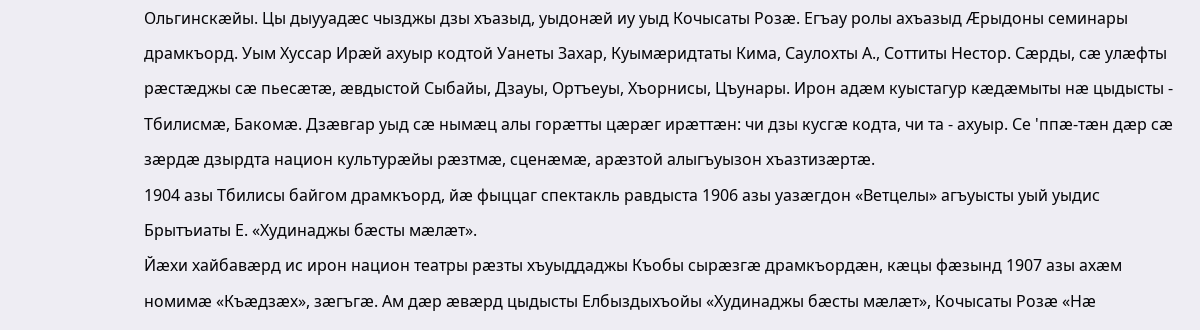Ольгинскæйы. Цы дыууадæс чызджы дзы хъазыд, уыдонæй иу уыд Кочысаты Розæ. Егъау ролы ахъазыд Æрыдоны семинары драмкъорд. Уым Хуссар Ирæй ахуыр кодтой Уанеты Захар, Куымæридтаты Кима, Саулохты А., Соттиты Нестор. Сæрды, сæ улæфты рæстæджы сæ пьесæтæ, æвдыстой Сыбайы, Дзауы, Ортъеуы, Хъорнисы, Цъунары. Ирон адæм куыстагур кæдæмыты нæ цыдысты - Тбилисмæ, Бакомæ. Дзæвгар уыд сæ нымæц алы горæтты цæрæг ирæттæн: чи дзы кусгæ кодта, чи та - ахуыр. Се 'ппæ-тæн дæр сæ зæрдæ дзырдта национ культурæйы рæзтмæ, сценæмæ, арæзтой алыгъуызон хъазтизæртæ.
1904 азы Тбилисы байгом драмкъорд, йæ фыццаг спектакль равдыста 1906 азы уазæгдон «Ветцелы» агъуысты уый уыдис Брытъиаты Е. «Худинаджы бæсты мæлæт».
Йæхи хайбавæрд ис ирон национ театры рæзты хъуыддаджы Къобы сырæзгæ драмкъордæн, кæцы фæзынд 1907 азы ахæм номимæ «Къæдзæх», зæгъгæ. Ам дæр æвæрд цыдысты Елбыздыхъойы «Худинаджы бæсты мæлæт», Кочысаты Розæ «Нæ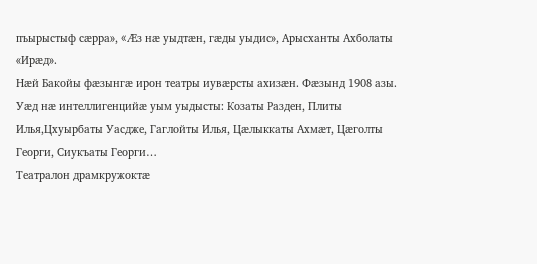пъырыстыф сæрра», «Æз нæ уыдтæн, гæды уыдис», Арысханты Ахболаты «Ирæд».
Нæй Бакойы фæзынгæ ирон театры иувæрсты ахизæн. Фæзынд 1908 азы. Уæд нæ интеллигенцийæ уым уыдысты: Козаты Разден, Плиты Илья,Цхуырбаты Уасдже, Гаглойты Илья, Цæлыккаты Ахмæт, Цæголты Георги, Сиукъаты Георги…
Театралон драмкружоктæ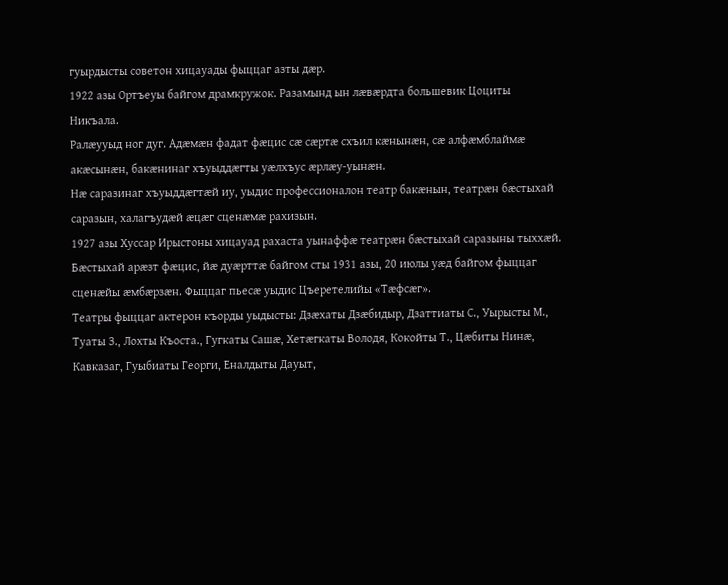гуырдысты советон хицауады фыццаг азты дæр.
1922 азы Ортъеуы байгом драмкружок. Разамынд ын лæвæрдта большевик Цоциты Никъала.
Ралæууыд ног дуг. Адæмæн фадат фæцис сæ сæртæ схъил кæнынæн, сæ алфæмблаймæ акæсынæн, бакæнинаг хъуыддæгты уæлхъус æрлæу-уынæн.
Нæ саразинаг хъуыддæгтæй иу, уыдис профессионалон театр бакæнын, театрæн бæстыхай саразын, халагъудæй æцæг сценæмæ рахизын.
1927 азы Хуссар Ирыстоны хицауад рахаста уынаффæ театрæн бæстыхай саразыны тыххæй. Бæстыхай арæзт фæцис, йæ дуæрттæ байгом сты 1931 азы, 20 июлы уæд байгом фыццаг сценæйы æмбæрзæн. Фыццаг пьесæ уыдис Цъеретелийы «Тæфсæг».
Театры фыццаг актерон къорды уыдысты: Дзæхаты Дзæбидыр, Дзаттиаты С., Уырысты М., Туаты З., Лохты Къоста., Гугкаты Сашæ, Хетæгкаты Володя, Кокойты Т., Цæбиты Нинæ, Кавказаг, Гуыбиаты Георги, Еналдыты Дауыт,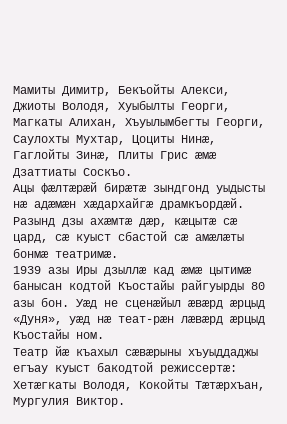Мамиты Димитр, Бекъойты Алекси, Джиоты Володя, Хуыбылты Георги, Магкаты Алихан, Хъуылымбегты Георги, Саулохты Мухтар, Цоциты Нинæ, Гаглойты Зинæ, Плиты Грис æмæ Дзаттиаты Соскъо.
Ацы фæлтæрæй бирæтæ зындгонд уыдысты нæ адæмæн хæдархайгæ драмкъордæй. Разынд дзы ахæмтæ дæр, кæцытæ сæ цард, сæ куыст сбастой сæ амæлæты бонмæ театримæ.
1939 азы Иры дзыллæ кад æмæ цытимæ банысан кодтой Къостайы райгуырды 80 азы бон. Уæд не сценæйыл æвæрд æрцыд «Дуня», уæд нæ теат-рæн лæвæрд æрцыд Къостайы ном.
Театр йæ къахыл сæвæрыны хъуыддаджы егъау куыст бакодтой режиссертæ: Хетæгкаты Володя, Кокойты Тæтæрхъан, Мургулия Виктор.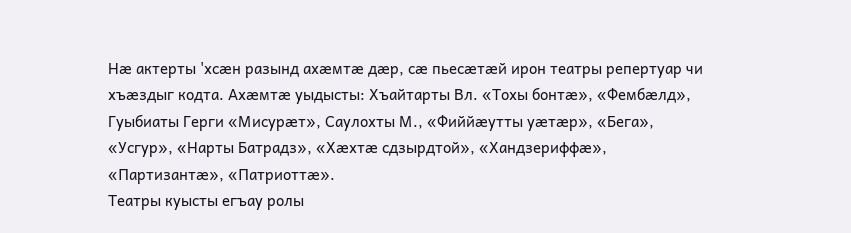Нæ актерты 'хсæн разынд ахæмтæ дæр, сæ пьесæтæй ирон театры репертуар чи хъæздыг кодта. Ахæмтæ уыдысты: Хъайтарты Вл. «Тохы бонтæ», «Фембæлд», Гуыбиаты Герги «Мисурæт», Саулохты М., «Фиййæутты уæтæр», «Бега», «Усгур», «Нарты Батрадз», «Хæхтæ сдзырдтой», «Хандзериффæ», «Партизантæ», «Патриоттæ».
Театры куысты егъау ролы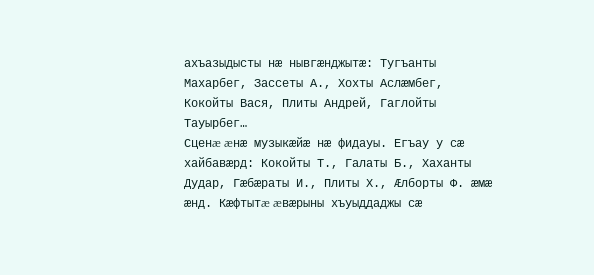ахъазыдысты нæ нывгæнджытæ: Тугъанты Махарбег, Зассеты А., Хохты Аслæмбег, Кокойты Вася, Плиты Андрей, Гаглойты Тауырбег…
Сценæ æнæ музыкæйæ нæ фидауы. Егъау у сæ хайбавæрд: Кокойты Т., Галаты Б., Хаханты Дудар, Гæбæраты И., Плиты Х., Æлборты Ф. æмæ æнд. Кæфтытæ æвæрыны хъуыддаджы сæ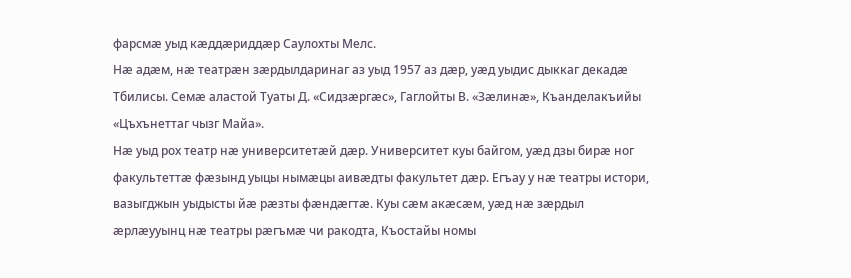фарсмæ уыд кæддæриддæр Саулохты Мелс.
Нæ адæм, нæ театрæн зæрдылдаринаг аз уыд 1957 аз дæр, уæд уыдис дыккаг декадæ Тбилисы. Семæ аластой Туаты Д. «Сидзæргæс», Гаглойты В. «Зæлинæ», Къанделакъийы «Цъхънеттаг чызг Майа».
Нæ уыд рох театр нæ университетæй дæр. Университет куы байгом, уæд дзы бирæ ног факультеттæ фæзынд уыцы нымæцы аивæдты факультет дæр. Егъау у нæ театры истори, вазыгджын уыдысты йæ рæзты фæндæгтæ. Куы сæм акæсæм, уæд нæ зæрдыл æрлæууынц нæ театры рæгъмæ чи ракодта, Къостайы номы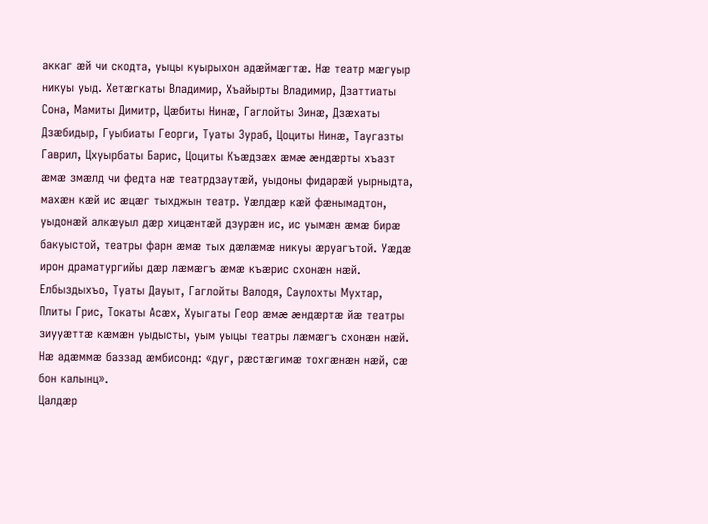аккаг æй чи скодта, уыцы куырыхон адæймæгтæ. Нæ театр мæгуыр никуы уыд. Хетæгкаты Владимир, Хъайырты Владимир, Дзаттиаты Сона, Мамиты Димитр, Цæбиты Нинæ, Гаглойты Зинæ, Дзæхаты Дзæбидыр, Гуыбиаты Георги, Туаты Зураб, Цоциты Нинæ, Таугазты Гаврил, Цхуырбаты Барис, Цоциты Къæдзæх æмæ æндæрты хъазт æмæ змæлд чи федта нæ театрдзаутæй, уыдоны фидарæй уырныдта, махæн кæй ис æцæг тыхджын театр. Уæлдæр кæй фæнымадтон, уыдонæй алкæуыл дæр хицæнтæй дзурæн ис, ис уымæн æмæ бирæ бакуыстой, театры фарн æмæ тых дæлæмæ никуы æруагътой. Уæдæ ирон драматургийы дæр лæмæгъ æмæ къæрис схонæн нæй. Елбыздыхъо, Туаты Дауыт, Гаглойты Валодя, Саулохты Мухтар, Плиты Грис, Токаты Асæх, Хуыгаты Геор æмæ æндæртæ йæ театры зиууæттæ кæмæн уыдысты, уым уыцы театры лæмæгъ схонæн нæй.
Нæ адæммæ баззад æмбисонд: «дуг, рæстæгимæ тохгæнæн нæй, сæ бон калынц».
Цалдæр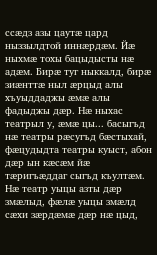ссæдз азы цаутæ цард ныззылдтой иннæрдæм. Йæ ныхмæ тохы бацыдысты нæ адæм. Бирæ туг ныккалд, бирæ зиæнттæ ныл æрцыд алы хъуыддаджы æмæ алы фадыджы дæр. Нæ ныхас театрыл у, æмæ цы... басыгъд нæ театры рæсугъд бæстыхай, фæцудыдта театры куыст, абон дæр ын кæсæм йæ тæригъæддаг сыгъд къултæм. Нæ театр уыцы азты дæр змæлыд, фæлæ уыцы змæлд сæхи зæрдæмæ дæр нæ цыд,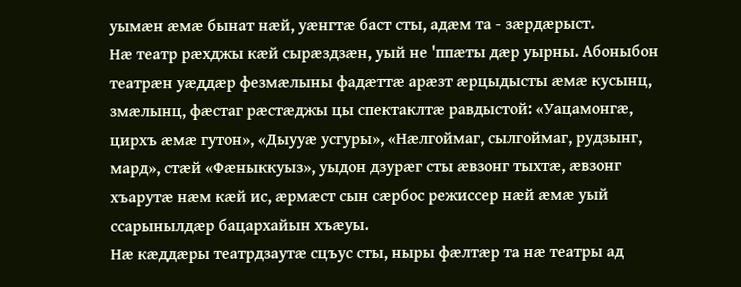уымæн æмæ бынат нæй, уæнгтæ баст сты, адæм та - зæрдæрыст.
Нæ театр рæхджы кæй сырæздзæн, уый не 'ппæты дæр уырны. Абоныбон театрæн уæддæр фезмæлыны фадæттæ арæзт æрцыдысты æмæ кусынц, змæлынц, фæстаг рæстæджы цы спектаклтæ равдыстой: «Уацамонгæ, цирхъ æмæ гутон», «Дыууæ усгуры», «Нæлгоймаг, сылгоймаг, рудзынг, мард», стæй «Фæныккуыз», уыдон дзурæг сты æвзонг тыхтæ, æвзонг хъарутæ нæм кæй ис, æрмæст сын сæрбос режиссер нæй æмæ уый ссарынылдæр бацархайын хъæуы.
Нæ кæддæры театрдзаутæ сцъус сты, ныры фæлтæр та нæ театры ад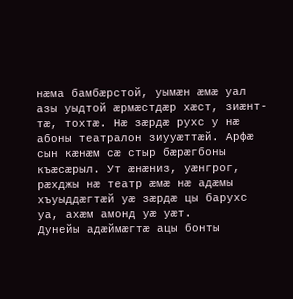нæма бамбæрстой, уымæн æмæ уал азы уыдтой æрмæстдæр хæст, зиæнт-тæ, тохтæ. Нæ зæрдæ рухс у нæ абоны театралон зиууæттæй. Арфæ сын кæнæм сæ стыр бæрæгбоны къæсæрыл. Ут æнæниз, уæнгрог, рæхджы нæ театр æмæ нæ адæмы хъуыддæгтæй уæ зæрдæ цы барухс уа, ахæм амонд уæ уæт.
Дунейы адæймæгтæ ацы бонты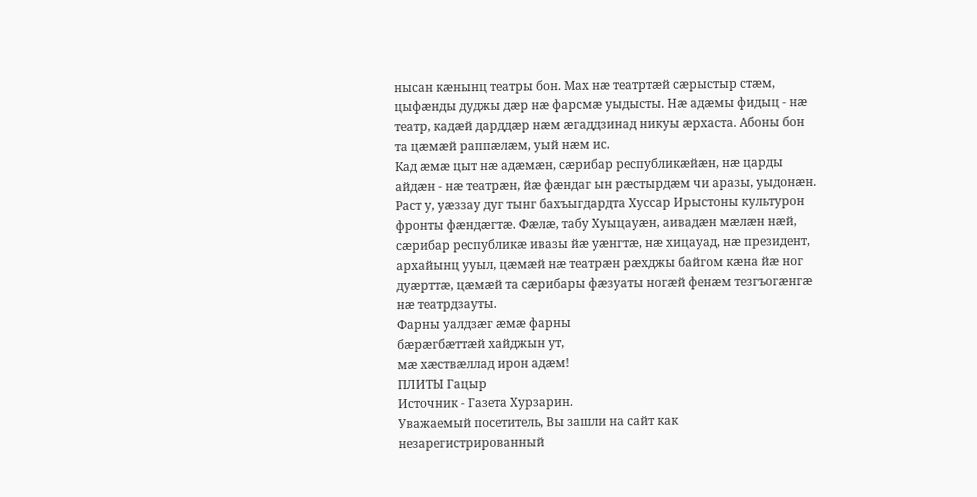нысан кæнынц театры бон. Мах нæ театртæй сæрыстыр стæм, цыфæнды дуджы дæр нæ фарсмæ уыдысты. Нæ адæмы фидыц - нæ театр, кадæй дарддæр нæм æгаддзинад никуы æрхаста. Абоны бон та цæмæй раппæлæм, уый нæм ис.
Кад æмæ цыт нæ адæмæн, сæрибар республикæйæн, нæ царды айдæн - нæ театрæн, йæ фæндаг ын рæстырдæм чи аразы, уыдонæн.
Раст у, уæззау дуг тынг бахъыгдардта Хуссар Ирыстоны культурон фронты фæндæгтæ. Фæлæ, табу Хуыцауæн, аивадæн мæлæн нæй, сæрибар республикæ ивазы йæ уæнгтæ, нæ хицауад, нæ президент, архайынц ууыл, цæмæй нæ театрæн рæхджы байгом кæна йæ ног дуæрттæ, цæмæй та сæрибары фæзуаты ногæй фенæм тезгъогæнгæ нæ театрдзауты.
Фарны уалдзæг æмæ фарны
бæрæгбæттæй хайджын ут,
мæ хæствæллад ирон адæм!
ПЛИТЫ Гацыр
Источник - Газета Хурзарин.
Уважаемый посетитель, Вы зашли на сайт как незарегистрированный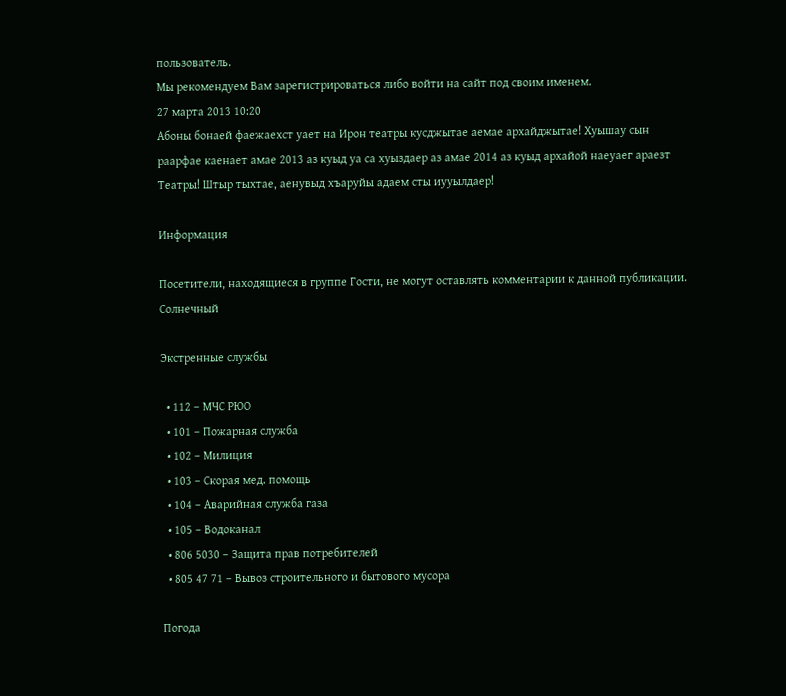пользователь.
Мы рекомендуем Вам зарегистрироваться либо войти на сайт под своим именем.
27 марта 2013 10:20
Абоны бонаей фаежаехст уает на Ирон театры кусджытае аемае архайджытае! Хуышау сын раарфае каенает амае 2013 аз куыд уа са хуыздаер аз амае 2014 аз куыд архайой наеуаег араезт Театры! Штыр тыхтае, аенувыд хъаруйы адаем сты иууылдаер!

Информация

Посетители, находящиеся в группе Гости, не могут оставлять комментарии к данной публикации.
Солнечный

Экстренные службы

  • 112 – МЧС РЮО
  • 101 – Пожарная служба
  • 102 – Милиция
  • 103 – Скорая мед. помощь
  • 104 – Аварийная служба газа
  • 105 – Водоканал
  • 806 5030 – Защита прав потребителей
  • 805 47 71 – Вывоз строительного и бытового мусора

Погода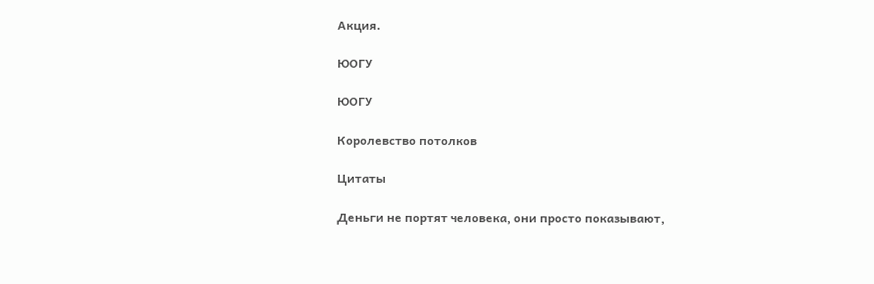Акция.

ЮОГУ

ЮОГУ

Королевство потолков

Цитаты

Деньги не портят человека, они просто показывают,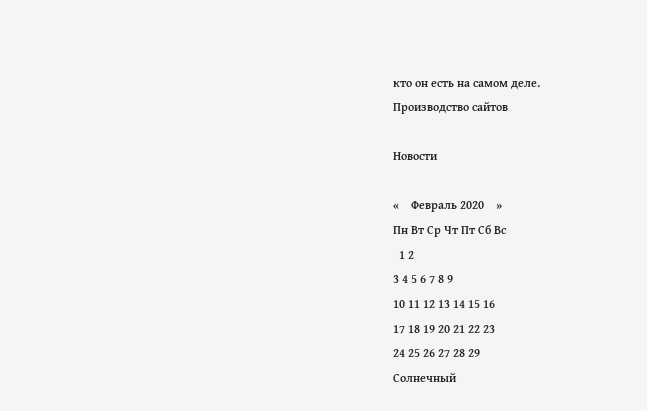кто он есть на самом деле.
Производство сайтов

Новости

«    Февраль 2020    »
Пн Вт Ср Чт Пт Сб Вс
  1 2
3 4 5 6 7 8 9
10 11 12 13 14 15 16
17 18 19 20 21 22 23
24 25 26 27 28 29
Солнечный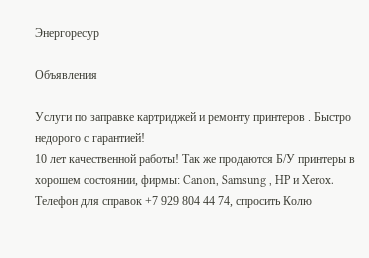Энергоресур

Объявления

Услуги по заправке картриджей и ремонту принтеров . Быстро недорого с гарантией!
10 лет качественной работы! Так же продаются Б/У принтеры в хорошем состоянии, фирмы: Canon, Samsung , HP и Xerox. Телефон для справок +7 929 804 44 74, спросить Колю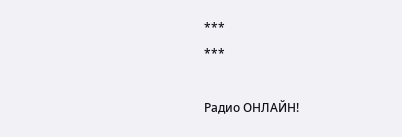***
***

Радио ОНЛАЙН!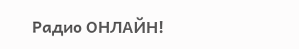Радио ОНЛАЙН!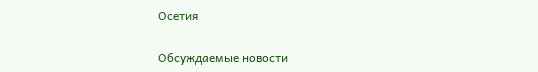Осетия

Обсуждаемые новости